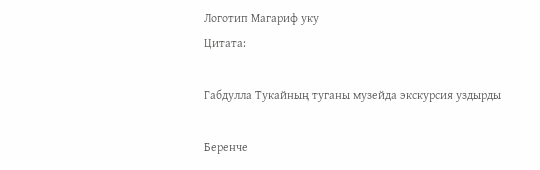Логотип Магариф уку
Цитата:

Габдулла Тукайның туганы музейда экскурсия уздырды

Беренче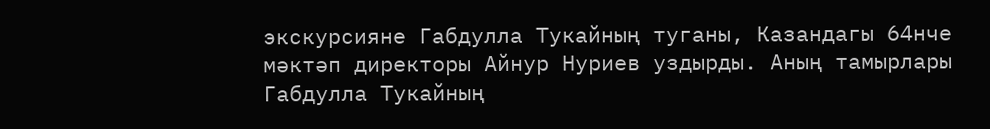экскурсияне Габдулла Тукайның туганы, Казандагы 64нче мәктәп директоры Айнур Нуриев уздырды. Аның тамырлары Габдулла Тукайның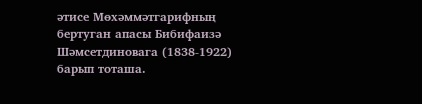әтисе Мөхәммәтгарифның бертуган апасы Бибифаизә Шәмсетдиновага (1838-1922) барып тоташа.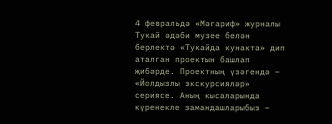4 февральдә «Мәгариф» журналы Тукай әдәби музее белән берлектә «Тукайда кунакта» дип аталган проектын башлап җибәрде. Проектның үзәгендә – «Йолдызлы экскурсияләр» сериясе. Аның кысаларында күренекле замандашларыбыз –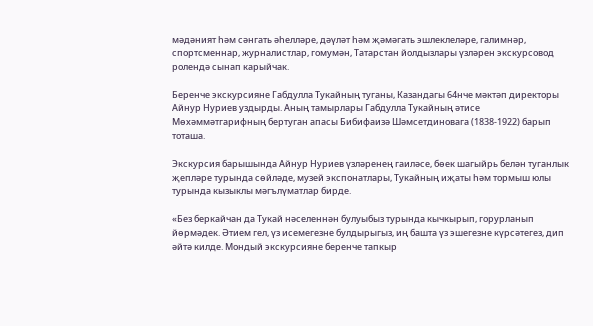мәдәният һәм сәнгать әһелләре, дәүләт һәм җәмәгать эшлеклеләре, галимнәр, спортсменнар, журналистлар, гомумән, Татарстан йолдызлары үзләрен экскурсовод ролендә сынап карыйчак.

Беренче экскурсияне Габдулла Тукайның туганы, Казандагы 64нче мәктәп директоры Айнур Нуриев уздырды. Аның тамырлары Габдулла Тукайның әтисе Мөхәммәтгарифның бертуган апасы Бибифаизә Шәмсетдиновага (1838-1922) барып тоташа.

Экскурсия барышында Айнур Нуриев үзләренең гаиләсе, бөек шагыйрь белән туганлык җепләре турында сөйләде, музей экспонатлары, Тукайның иҗаты һәм тормыш юлы турында кызыклы мәгълүматлар бирде.

«Без беркайчан да Тукай нәселеннән булуыбыз турында кычкырып, горурланып йөрмәдек. Әтием гел, үз исемегезне булдырыгыз, иң башта үз эшегезне күрсәтегез, дип әйтә килде. Мондый экскурсияне беренче тапкыр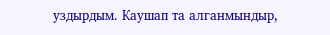уздырдым. Каушап та алганмындыр,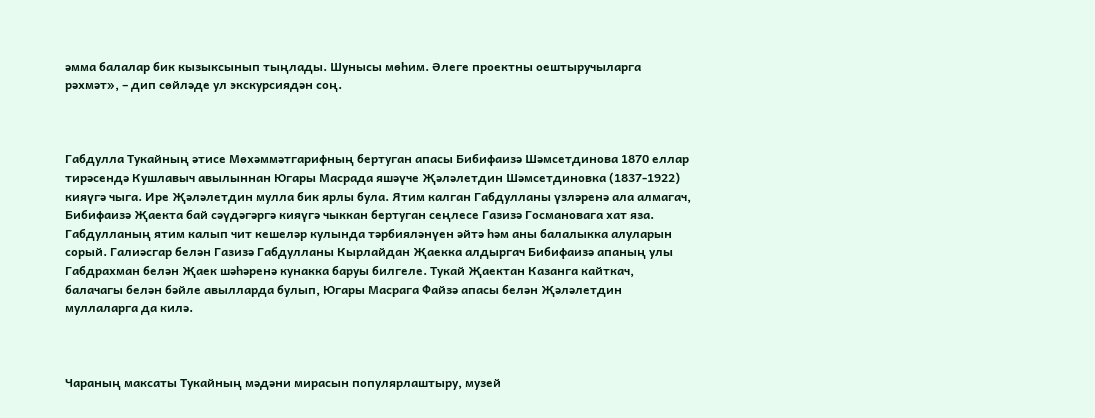әмма балалар бик кызыксынып тыңлады. Шунысы мөһим. Әлеге проектны оештыручыларга рәхмәт», – дип сөйләде ул экскурсиядән соң.



Габдулла Тукайның әтисе Мөхәммәтгарифның бертуган апасы Бибифаизә Шәмсетдинова 1870 еллар тирәсендә Кушлавыч авылыннан Югары Масрада яшәүче Җәләлетдин Шәмсетдиновка (1837-1922) кияүгә чыга. Ире Җәләлетдин мулла бик ярлы була. Ятим калган Габдулланы үзләренә ала алмагач, Бибифаизә Җаекта бай сәүдәгәргә кияүгә чыккан бертуган сеңлесе Газизә Госмановага хат яза. Габдулланың ятим калып чит кешеләр кулында тәрбияләнүен әйтә һәм аны балалыкка алуларын сорый. Галиәсгар белән Газизә Габдулланы Кырлайдан Җаекка алдыргач Бибифаизә апаның улы Габдрахман белән Җаек шәһәренә кунакка баруы билгеле. Тукай Җаектан Казанга кайткач, балачагы белән бәйле авылларда булып, Югары Масрага Файзә апасы белән Җәләлетдин муллаларга да килә.



Чараның максаты Тукайның мәдәни мирасын популярлаштыру, музей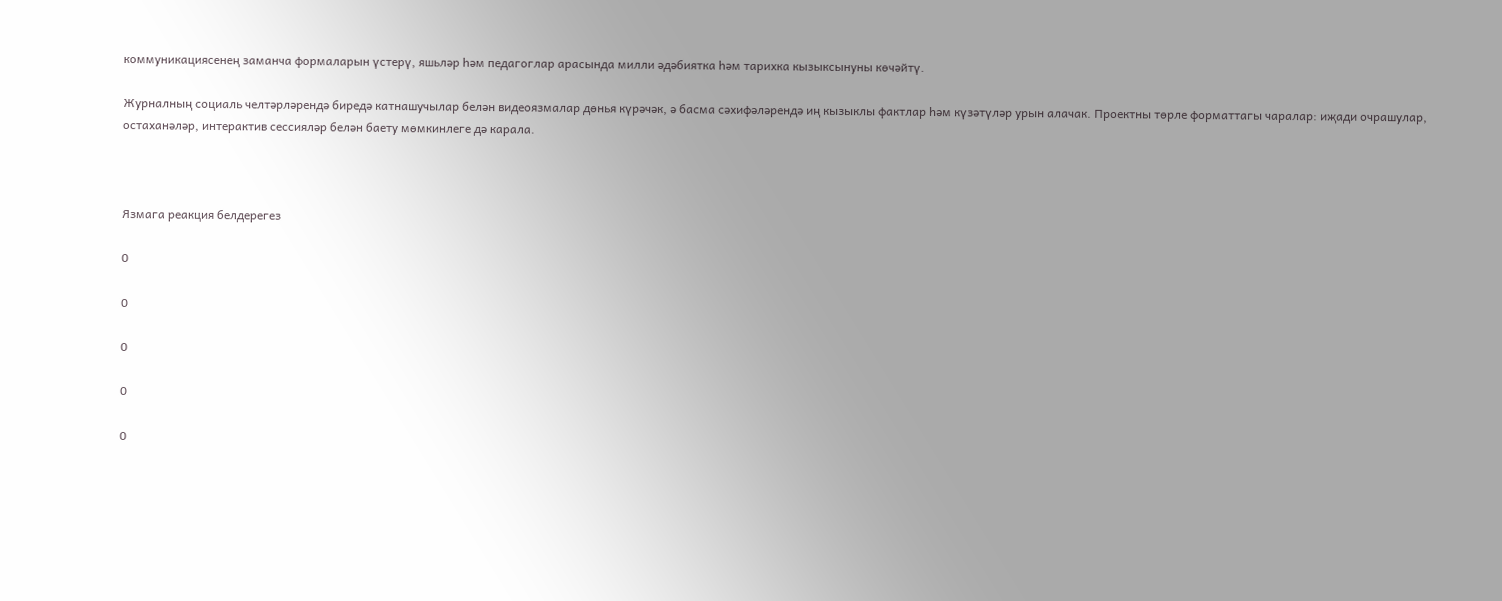коммуникациясенең заманча формаларын үстерү, яшьләр һәм педагоглар арасында милли әдәбиятка һәм тарихка кызыксынуны көчәйтү.

Журналның социаль челтәрләрендә биредә катнашучылар белән видеоязмалар дөнья күрәчәк, ә басма сәхифәләрендә иң кызыклы фактлар һәм күзәтүләр урын алачак. Проектны төрле форматтагы чаралар: иҗади очрашулар, остаханәләр, интерактив сессияләр белән баету мөмкинлеге дә карала.



Язмага реакция белдерегез

0

0

0

0

0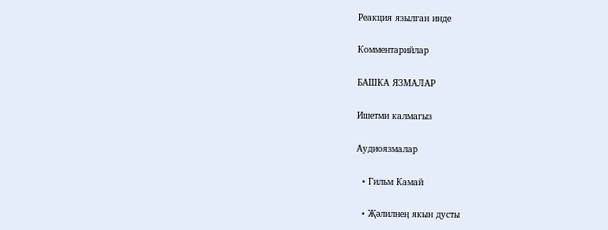Реакция язылган инде

Комментарийлар

БАШКА ЯЗМАЛАР

Ишетми калмагыз

Аудиоязмалар

  • Гильм Камай

  • Җәлилнең якын дусты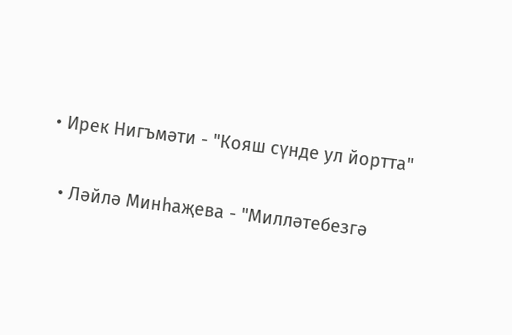• Ирек Нигъмәти - "Кояш сүнде ул йортта"

  • Ләйлә Минһаҗева - "Милләтебезгә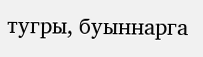тугры, буыннарга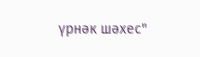үрнәк шәхес"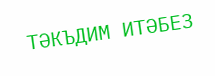ТӘКЪДИМ ИТӘБЕЗ